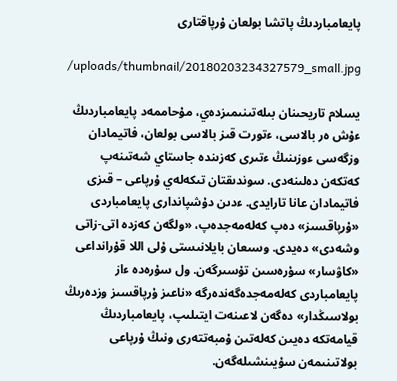پايعامباردىڭ پاتشا بولعان ۇرپاقتارى

/uploads/thumbnail/20180203234327579_small.jpg

يسلام تاريحىنان بىلەتىنىمىزدەي، مۇحاممەد پايعامباردىڭ ءۇش ەر بالاسى، ءتورت قىز بالاسى بولعان، فاتيمادان وزگەسى ءوزىنىڭ ءتىرى كەزىندە جاستاي شەتىنەپ كەتكەن دەلىنەدى. سوندىقتان تىكەلەي ۇرپاعى – قىزى فاتيمادان عانا تارايدى. ءدىن دۇشپاندارى پايعامباردى «ۇرپاقسىز» دەپ كەلەمەجدەپ، «ولگەن كەزدە اتى-زاتى وشەدى» دەيدى. وسىعان بايلانىستى ۇلى اللا قۇرانداعى «كاۋسار» سۇرەسىن تۇسىرگەن. ول سۇرەدە ءاز پايعامباردى كەلەمەجدەگەندەرگە «ناعىز ۇرپاقسىز وزدەرىڭ بولاسىڭدار» دەگەن لاعىنەت ايتىلىپ، پايعامباردىڭ قيامەتكە دەيىن كەلەتىن ۇمبەتتەرى ونىڭ ۇرپاعى بولاتىنىمەن سۇيىنشىلەگەن.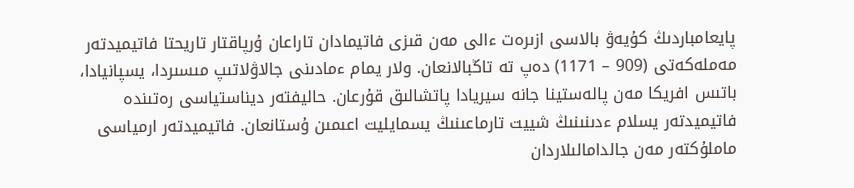پايعامباردىڭ كۇيەۋ بالاسى ازىرەت ءالى مەن قىزى فاتيمادان تاراعان ۇرپاقتار تاريحتا فاتيميدتەر مەملەكەتى (909 – 1171) دەپ تە تاڭبالانعان. ولار يمام ءمادىنى جالاۋلاتىپ مىسىردا، يسپانيادا، باتىس افريكا مەن پالەستينا جانە سيريادا پاتشالىق قۇرعان. حاليفتەر ديناستياسى رەتىندە فاتيميدتەر يسلام ءدىنىنىڭ شييت تارماعىنىڭ يسمايليت اعىمىن ۇستانعان. فاتيميدتەر ارمياسى ماملۇكتەر مەن جالدامالىلاردان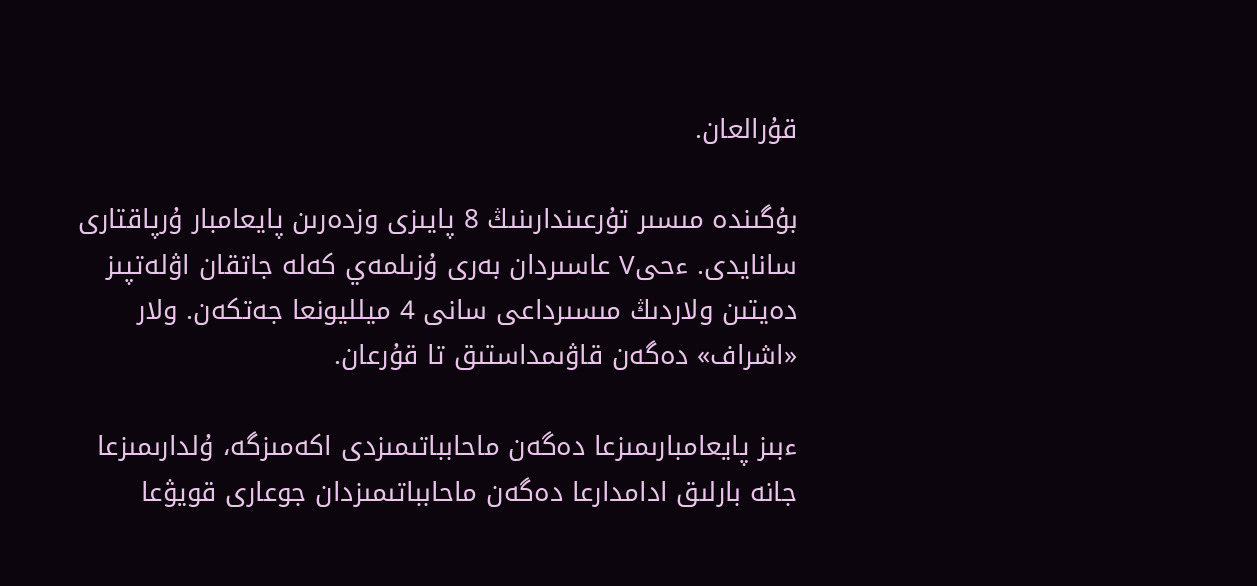قۇرالعان.

بۇگىندە مىسىر تۇرعىندارىنىڭ 8 پايىزى وزدەرىن پايعامبار ۇرپاقتارى سانايدى. ءحىV عاسىردان بەرى ۇزىلمەي كەلە جاتقان اۋلەتپىز دەيتىن ولاردىڭ مىسىرداعى سانى 4 ميلليونعا جەتكەن. ولار «اشراف» دەگەن قاۋىمداستىق تا قۇرعان.

ءبىز پايعامبارىمىزعا دەگەن ماحابباتىمىزدى اكەمىزگە، ۇلدارىمىزعا جانە بارلىق ادامدارعا دەگەن ماحابباتىمىزدان جوعارى قويۋعا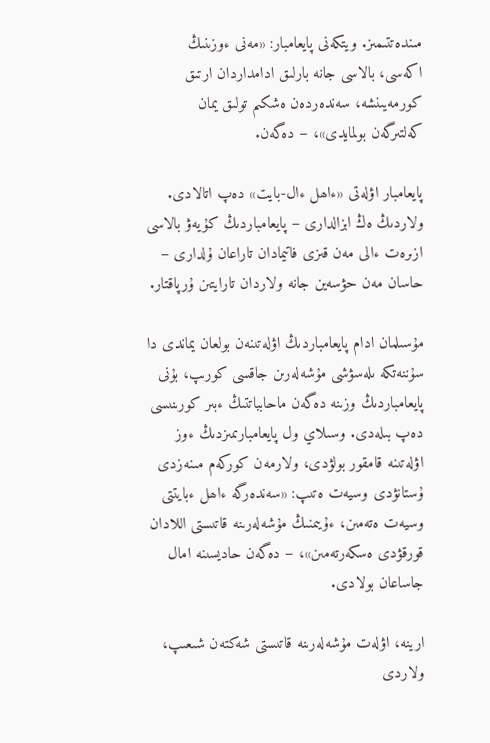مىندەتتىمىز. ويتكەنى پايعامبار: «مەنى ءوزىنىڭ اكەسى، بالاسى جانە بارلىق ادامداردان ارتىق كورمەيىنشە، سەندەردەن ەشكىم تولىق يمان كەلتىرگەن بولمايدى»، – دەگەن.

پايعامبار اۋلەتى «ءاھل ءال-بايت» دەپ اتالادى. ولاردىڭ ەڭ ابزالدارى – پايعامباردىڭ كۇيەۋ بالاسى ازىرەت ءالى مەن قىزى فاتيمادان تاراعان ۇلدارى – حاسان مەن حۋسەين جانە ولاردان تارايتىن ۇرپاقتار.

مۇسىلمان ادام پايعامباردىڭ اۋلەتىنەن بولعان يماندى دا سۇننەتكە ىلەسۋشى مۇشەلەرىن جاقسى كورىپ، بۇنى پايعامباردىڭ وزىنە دەگەن ماحابباتتىڭ ءبىر كورىنىسى دەپ بىلەدى. وسىلاي ول پايعامبارىمىزدىڭ ءوز اۋلەتىنە قامقور بولۋدى، ولارمەن كوركەم مىنەزدى ۇستانۋدى وسيەت ەتىپ: «سەندەرگە ءاھل ءبايتتى وسيەت ەتەمىن، ءۇيىمنىڭ مۇشەلەرىنە قاتىستى اللادان قورقۋدى ەسكەرتەمىن»، – دەگەن حاديسىنە امال جاساعان بولادى.

ارينە، اۋلەت مۇشەلەرىنە قاتىستى شەكتەن شىعىپ، ولاردى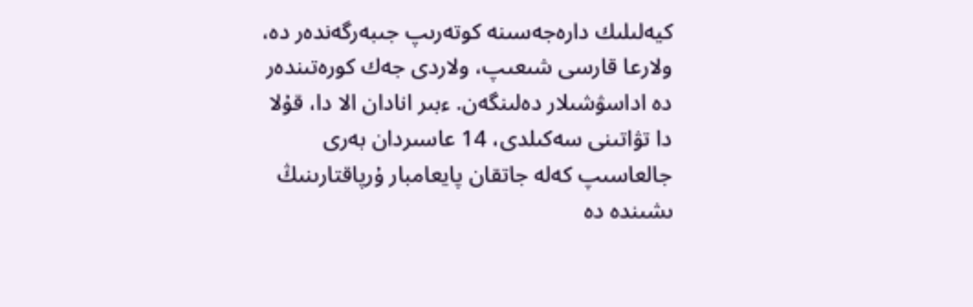كيەلىلىك دارەجەسىنە كوتەرىپ جىبەرگەندەر دە، ولارعا قارسى شىعىپ، ولاردى جەك كورەتىندەر دە اداسۋشىلار دەلىنگەن. ءبىر انادان الا دا، قۇلا دا تۋاتىنى سەكىلدى، 14 عاسىردان بەرى جالعاسىپ كەلە جاتقان پايعامبار ۇرپاقتارىنىڭ ىشىندە دە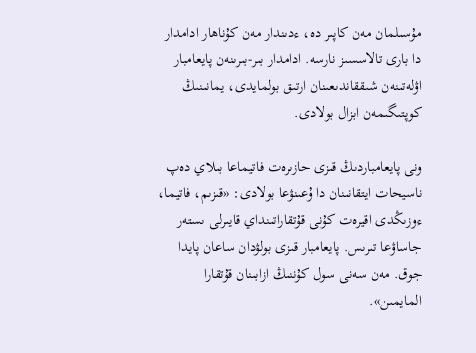مۇسىلمان مەن كاپىر دە، ءدىندار مەن كۇناھار ادامدار دا بارى تالاسسىز نارسە. ادامدار بىر-بىرىنەن پايعامبار اۋلەتىنەن شىققاندىعىنان ارتىق بولمايدى، يمانىنىڭ كوپتىگىمەن ابزال بولادى.

ونى پايعامباردىڭ قىزى حازىرەت فاتيماعا بىلاي دەپ ناسيحات ايتقانىنان دا ۇعىنۋعا بولادى: «قىزىم، فاتيما، ءوزىڭدى اقيرەت كۇنى قۇتقاراتىنداي قايىرلى ىستەر جاساۋعا تىرىس. پايعامبار قىزى بولۋدان ساعان پايدا جوق. مەن سەنى سول كۇننىڭ ازابىنان قۇتقارا المايمىن».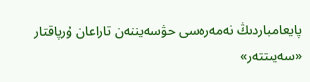پايعامباردىڭ نەمەرەسى حۋسەيننەن تاراعان ۇرپاقتار «سەيىتتەر»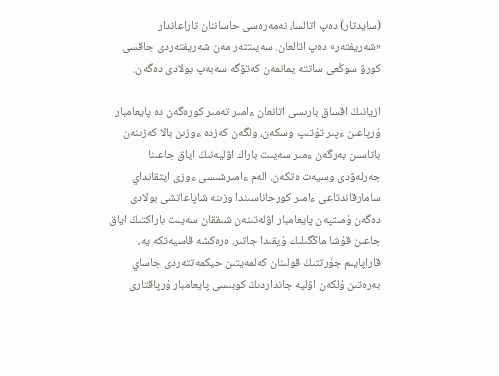(سايدتار) دەپ اتالسا، نەمەرەسى حاساننان تاراعاندار «شەريفتەر» دەپ اتالعان. سەيىتتەر مەن شەريفتەردى جاقسى كورۋ سوڭعى ساتتە يمانمەن كەتۋگە سەبەپ بولادى دەگەن.

ازيانىڭ اقساق بارىسى اتانعان ءامىر تەمىر كورەگەن دە پايعامبار ۇرپاعىن ءپىر تۇتىپ وسكەن، ولگەن كەزدە ءوزىن بالا كەزىنەن باتاسىن بەرگەن ءمىر سەيىت باراك اۋليەنىڭ اياق جاعىنا جەرلەۋدى وسيەت ەتكەن. الەم ءامىرشىسى ءوزى ايتقانداي سامارقاندتاعى ءامىر كورحاناسىندا وزىنە شاپاعاتشى بولادى دەگەن ۇمىتپەن پايعامبار اۋلەتىنەن شىققان سەيىت باراكتىڭ اياق جاعىن قۇشا ماڭگىلىك ۇيقىدا جاتىر. ەرەكشە قاسيەتكە يە، قاراپايىم جۇرتتىڭ قولىنان كەلمەيتىن حيكمەتتەردى جاساي بەرەتىن ۇلكەن اۋليە جانداردىڭ كوبىسى پايعامبار ۇرپاقتارى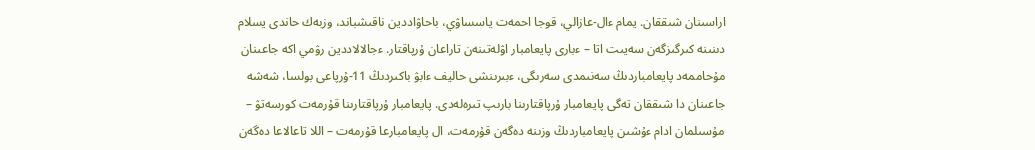اراسىنان شىققان. يمام ءال-عازالي، قوجا احمەت ياسساۋي، باحاۋاددين ناقىشباند، وزبەك حاندى يسلام دىنىنە كىرگىزگەن سەيىت اتا – ءبارى پايعامبار اۋلەتىنەن تاراعان ۇرپاقتار. ءجالالاددين رۋمي اكە جاعىنان مۇحاممەد پايعامباردىڭ سەنىمدى سەرىگى، ءبىرىنشى حاليف ءابۋ باكىردىڭ 11-ۇرپاعى بولسا، شەشە جاعىنان دا شىققان تەگى پايعامبار ۇرپاقتارىنا بارىپ تىرەلەدى. پايعامبار ۇرپاقتارىنا قۇرمەت كورسەتۋ – مۇسىلمان ادام ءۇشىن پايعامباردىڭ وزىنە دەگەن قۇرمەت، ال پايعامبارعا قۇرمەت – اللا تاعالاعا دەگەن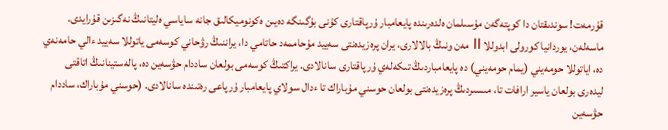قۇرمەت! سوندىقتان دا كوپتەگەن مۇسىلمان ەلدەرىندە پايعامبار ۇرپاقتارى كۇنى بۇگىنگە دەيىن ەكونوميكالىق جانە ساياسي ەليتانىڭ نەگىزىن قۇرايدى. ماسەلەن، يوردانيا كورولى ابدوللا II مەن ونىڭ بالالارى، يران پرەزيدەنتى سەييد مۇحاممەد حاتامي دا، يراننىڭ رۋحاني كوسەمى ياتوللا سەييد ءالي حامەنەي دە، اياتوللا حومەيني (يمام حومەيني) دە پايعامباردىڭ تىكەلەي ۇرپاقتارى سانالادى. يراكتىڭ كوسەمى بولعان ساددام حۋسەين دە، پالەستينانىڭ اتاقتى ليدەرى بولعان ياسير ارافات تا، مىسىردىڭ پرەزيدەنتى بولعان حوسني مۇباراك تا ءدال سولاي پايعامبار ۇرپاعى رەتىندە سانالادى. (حوسني مۇباراك، ساددام حۋسەين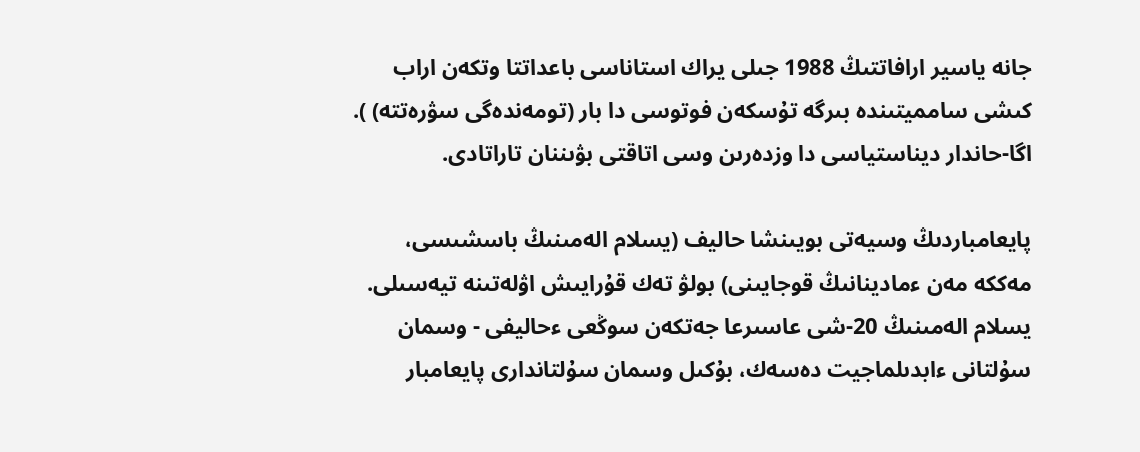جانە ياسير ارافاتتىڭ 1988 جىلى يراك استاناسى باعداتتا وتكەن اراب كىشى سامميتىندە بىرگە تۇسكەن فوتوسى دا بار (تومەندەگى سۋرەتتە) ). اگا-حاندار ديناستياسى دا وزدەرىن وسى اتاقتى بۋىننان تاراتادى.

پايعامباردىڭ وسيەتى بويىنشا حاليف (يسلام الەمىنىڭ باسشىسى، مەككە مەن ءمادينانىڭ قوجايىنى) بولۋ تەك قۇرايىش اۋلەتىنە تيەسىلى. يسلام الەمىنىڭ 20-شى عاسىرعا جەتكەن سوڭعى ءحاليفى - وسمان سۇلتانى ءابدىلماجيت دەسەك، بۇكىل وسمان سۇلتاندارى پايعامبار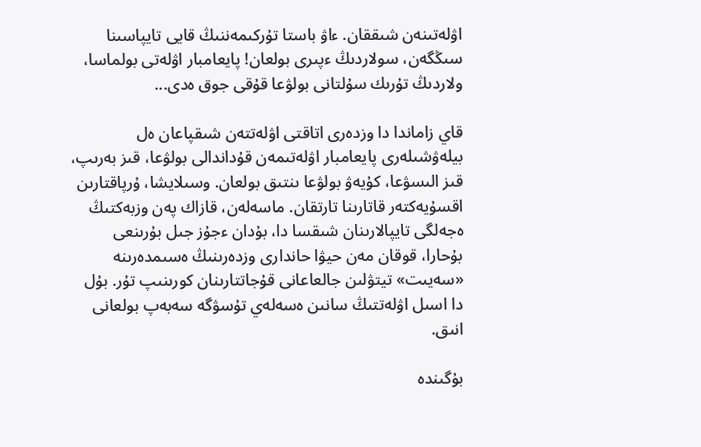اۋلەتىنەن شىققان. ءاۋ باستا تۇركىمەننىڭ قايى تايپاسىنا سىڭگەن، سولاردىڭ ءپىرى بولعان! پايعامبار اۋلەتى بولماسا، ولاردىڭ تۇرىك سۇلتانى بولۋعا قۇقى جوق ەدى...

قاي زاماندا دا وزدەرى اتاقتى اۋلەتتەن شىقپاعان ەل بيلەۋشىلەرى پايعامبار اۋلەتىمەن قۇداندالى بولۋعا، قىز بەرىپ، قىز الىسۋعا، كۇيەۋ بولۋعا ىنتىق بولعان. وسىلايشا، ۇرپاقتارىن اقسۇيەكتەر قاتارىنا تارتقان. ماسەلەن، قازاك پەن وزبەكتىڭ ەجەلگى تايپالارىنان شىقسا دا، بۇدان ءجۇز جىل بۇرىنعى بۇحارا، قوقان مەن حيۋا حاندارى وزدەرىنىڭ ەسىمدەرىنە «سەيىت» تيتۋلىن جالعاعانى قۇجاتتارىنان كورىنىپ تۇر. بۇل دا اسىل اۋلەتتىڭ سانىن ەسەلەي تۇسۋگە سەبەپ بولعانى انىق.

بۇگىندە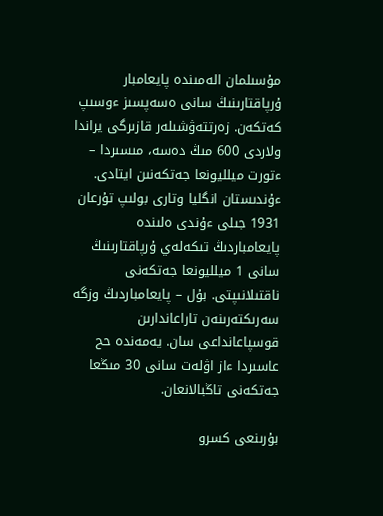مۇسىلمان الەمىندە پايعامبار ۇرپاقتارىنىڭ سانى ەسەپسىز ءوسىپ كەتكەن. زەرتتەۋشىلەر قازىرگى يراندا ولاردى 600 مىڭ دەسە، مىسىردا – ءتورت ميلليونعا جەتكەنىن ايتادى. ءۇندىستان انگليا وتارى بولىپ تۇرعان 1931 جىلى ءۇندى ەلىندە پايعامباردىڭ تىكەلەي ۇرپاقتارىنىڭ سانى 1 ميلليونعا جەتكەنى ناقتىلانىپتى. بۇل – پايعامباردىڭ وزگە سەرىكتەرىنەن تاراعاندارىن قوسپاعانداعى سان. يەمەندە حح عاسىردا ءاز اۋلەت سانى 30 مىڭعا جەتكەنى تاڭبالانعان.

بۇرىنعى كسرو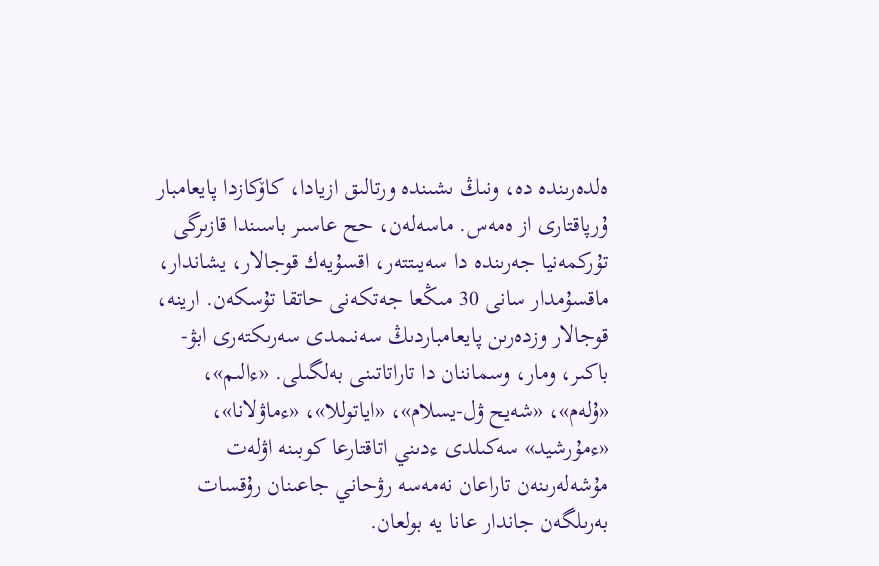ەلدەرىندە دە، ونىڭ ىشىندە ورتالىق ازيادا، كاۆكازدا پايعامبار ۇرپاقتارى از ەمەس. ماسەلەن، حح عاسىر باسىندا قازىرگى تۇركمەنيا جەرىندە دا سەيىتتەر، اقسۇيەك قوجالار، يشاندار، ماقسۇمدار سانى 30 مىڭعا جەتكەنى حاتقا تۇسكەن. ارينە، قوجالار وزدەرىن پايعامباردىڭ سەنىمدى سەرىكتەرى ابۋ-باكىر، ومار، وسماننان دا تاراتاتىنى بەلگىلى. «ءالىم»، «ۇلەم»، «شەيح ۋل-يسلام»، «اياتوللا»، «ءماۋلانا»، «ءمۇرشيد» سەكىلدى ءدىني اتاقتارعا كوبىنە اۋلەت مۇشەلەرىنەن تاراعان نەمەسە رۋحاني جاعىنان رۇقسات بەرىلگەن جاندار عانا يە بولعان.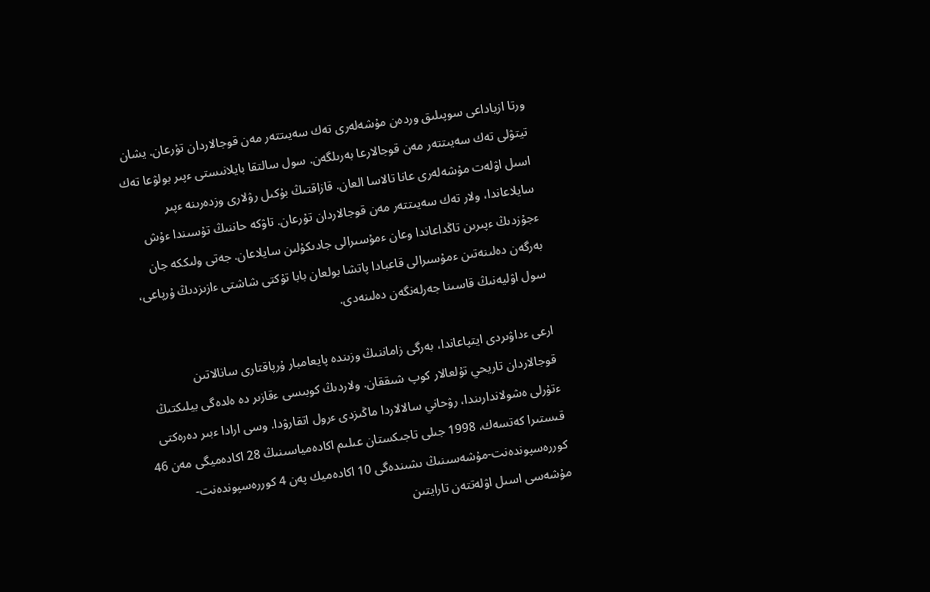ورتا ازياداعى سوپىلىق وردەن مۇشەلەرى تەك سەيىتتەر مەن قوجالاردان تۇرعان. يشان تيتۋلى تەك سەيىتتەر مەن قوجالارعا بەرىلگەن. سول سالتقا بايلانىستى ءپىر بولۋعا تەك اسىل اۋلەت مۇشەلەرى عانا تالاسا العان. قازاقتىڭ بۇكىل رۋلارى وزدەرىنە ءپىر سايلاعاندا، ولار تەك سەيىتتەر مەن قوجالاردان تۇرعان. تاۋكە حاننىڭ تۇسىندا ءۇش ءجۇزدىڭ ءپىرىن تاڭداعاندا وعان ءمۇسىرالى جادىكۇلىن سايلاعان. جەتى ولىككە جان بەرگەن دەلىنەتىن ءمۇسىرالى قاعبادا پاتشا بولعان بابا تۇكتى شاشتى ءازىزدىڭ ۇرپاعى، سول اۋليەنىڭ قاسىنا جەرلەنگەن دەلىنەدى.

ارعى ءداۋىردى ايتپاعاندا، بەرگى زاماننىڭ وزىندە پايعامبار ۇرپاقتارى سانالاتىن قوجالاردان تاريحي تۇلعالار كوپ شىققان. ولاردىڭ كوبىسى ءقازىر دە ەلدەگى بيلىكتىڭ ءتۇرلى ەشولاندارىندا، رۋحاني سالالاردا ماڭىزدى ءرول اتقارۋدا. وسى ارادا ءبىر دەرەكتى قىستىرا كەتسەك، 1998 جىلى تاجىكستان عىلىم اكادەمياسىنىڭ 28 اكادەميگى مەن 46 كوررەسپوندەنت-مۇشەسىنىڭ ىشىندەگى 10 اكادەميك پەن 4 كوررەسپوندەنت-مۇشەسى اسىل اۋلەتتەن تارايتىن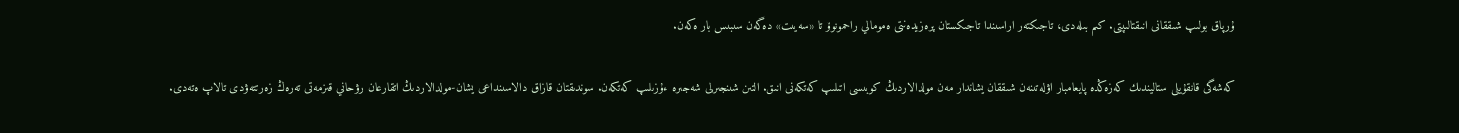ۇرپاق بولىپ شىققانى انىقتالىپتى. كىم بىلەدى، تاجىكتەر اراسىندا تاجىكستان پرەزيدەنتى ەمومالي راحمونوۆ تا «سەيىت» دەگەن سىبىس بار ەكەن.

كەشەگى قانقۇيلى ستاليندىك كەزەڭدە پايعامبار اۋلەتىنەن شىققان يشاندار مەن مولدالاردىڭ كوبىسى اتىلىپ كەتكەنى انىق. التىن شىنجىرلى شەجىرە ءۇزىلىپ كەتكەن. سوندىقتان قازاق دالاسىنداعى يشان-مولدالاردىڭ اتقارعان رۋحاني قىزمەتى تەرەڭ زەرتتەۋدى تالاپ ەتەدى.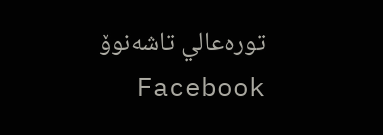تورەعالي تاشەنوۆ Facebook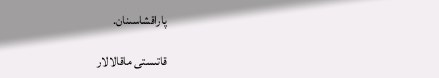پاراقشاسىنان.

قاتىستى ماقالالار